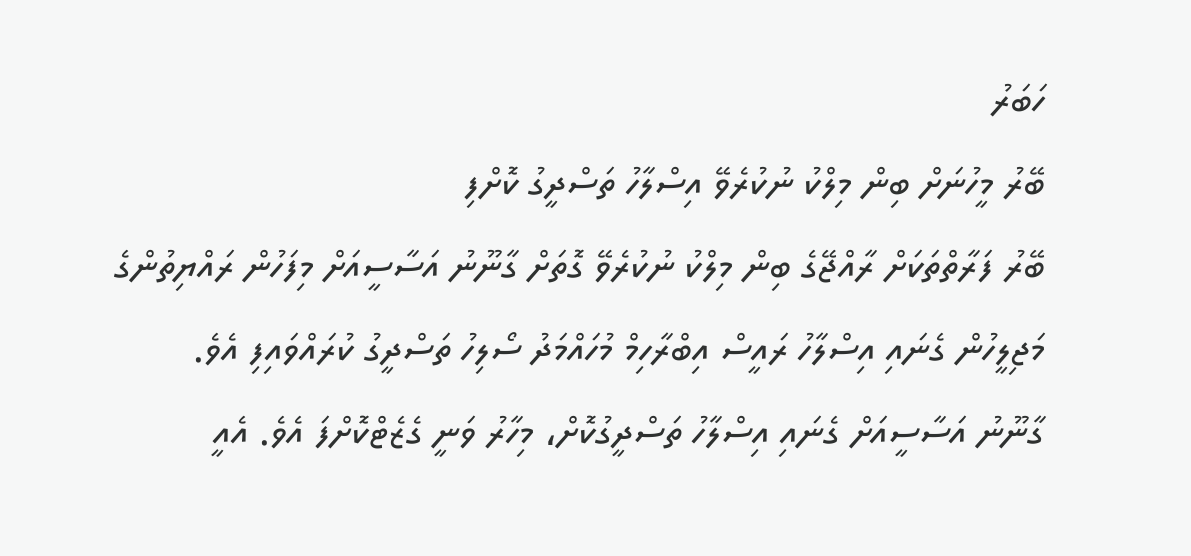ހަބަރު
ބޭރު މީހުނަށް ބިން މިލްކު ނުކުރެވޭ އިސްލާހު ތަސްދީގު ކޮށްފި
ބޭރު ފަރާތްތަކަށް ރާއްޖޭގެ ބިން މިލްކު ނުކުރެވޭ ގޮތަށް ގާނޫނު އަސާސީއަށް މިފަހުން ރައްޔިތުންގެ މަޖިލީހުން ގެނައި އިސްލާހު ރައީސް އިބްރާހިމް މުހައްމަދު ސޯލިހު ތަސްދީގު ކުރައްވައިފި އެވެ.
ގާނޫނު އަސާސީއަށް ގެނައި އިސްލާހު ތަސްދީގުކޮށް، މިހާރު ވަނީ ގެޒެޓްކޮށްފަ އެވެ. އެއީ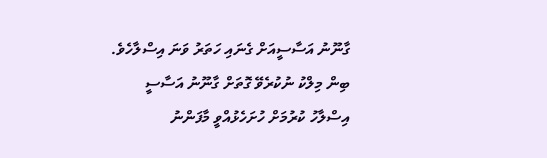ގާނޫނު އަސާސީއަށް ގެނައި ހަތަރު ވަނަ އިސްލާހެވެ.
ބިން މިލްކު ނުކުރެވޭ ގޮތަށް ގާނޫނު އަސާސީ އިސްލާހު ކުރުމަށް ހުށަހެޅުއްވީ މާފަންނު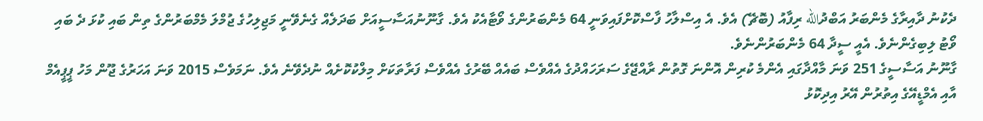ދެކުނު ދާއިރާގެ މެންބަރު އަބްދުالله ރިފާއު (ބޮޗޭ) އެވެ. އެ އިސްލާހު ފާސްކޮށްފައިވަނީ 64 މެންބަރުންގެ ވޯޓާއެކު އެވެ. ގާނޫނުއަސާސީއަށް ބަދަލެއް ގެނެވޭނީ މަޖިލިހުގެ ޖުމްލަ މެމްބަރުންގެ ތިން ބައި ކުޅަ ދެ ބައި ވޯޓު ލިބިގެންނެވެ. އެއީ ސީދާ 64 މެންބަރުންނެވެ.
ގާނޫނު އަސާސީގެ 251 ވަނަ މާއްދާގައި އެންމެ ކުރިން އޮންނަ ގޮތުން ރާއްޖޭގެ ސަރަހައްދުގެ އެއްވެސް ބައެއް ބޭރުގެ އެއްވެސް ފަރާތަކަށް މިލްކުކޮށެއް ނުދެވޭނެ އެވެ. ނަމަވެސް 2015 ވަނަ އަހަރުގެ ޖޫން މަހު ޕީޕީއެމް އާއި އެމްޑީއޭގެ އިތުރުން އޭރު އިދިކޮޅު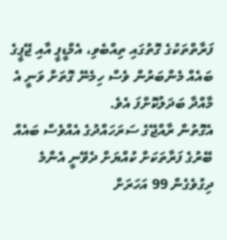ފަރާތްތަކުގެ ގޮތުގައި ތިއްބެވި، އެމްޑީޕީ އާއި ޖޭޕީގެ ބައެއް މެންބަރުން ވެސް ހިމެނޭ ގޮތަށް ވަނީ އެ މާއްދާ ބަދަލުކޮށްފަ އެވެ.
އެގޮތުން ރާއްޖޭގެ ސަރަހައްދުގެ އެއްވެސް ބައެއް ބޭރުގެ ފަރާތަކަށް ކުއްޔަށް ދެވޭނީ އެންމެ ދިގުވެގެން 99 އަހަރަށް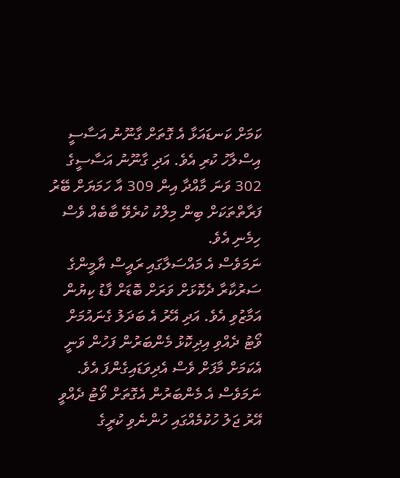ކަމަށް ކަނޑައަޅާ އެ ގޮތަށް ގާނޫނު އަސާސީ އިސްލާހު ކުރި އެވެ. އަދި ގާނޫނު އަސާސީގެ 302 ވަނަ މާއްދާ އިން 309 އާ ހަމަޔަށް ބޭރު ފަރާތްތަކަށް ބިން މިލްކު ކުރެވޭ ބާބެއް ވެސް ހިމެނި އެވެ.
ނަމަވެސް އެ މައްސަލާގައި ރައީސް ޔާމީންގެ ސަރުކާރާ ދެކޮޅަށް ވަރަށް ބޮޑަށް ފާޑު ކިޔުން އަމާޒުވި އެވެ. އަދި އޭރު އެ ބަދަލު ގެނައުމަށް ވޯޓު ދެއްވި އިދިކޮޅު މެންބަރުން ފަހުން ވަނީ އެކަމަށް މާފަށް ވެސް އެދިވަޑައިގެންފަ އެވެ. ނަމަވެސް އެ މެންބަރުން އެގޮތަށް ވޯޓު ދެއްވީ އޭރު ޖަލު ހުކުމެއްގައި ހުންނެވި ކުރީގެ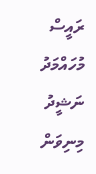ރައީސް މުހައްމަދު ނަޝީދު މިނިވަން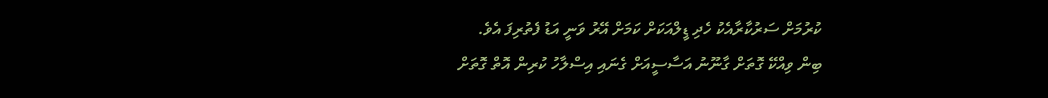ކުރުމަށް ސަރުކާރާއެކު ހެދި ޑީލްއަކަށް ކަމަށް އޭރު ވަނީ އަޑު ފެތުރިފަ އެވެ.
ބިން ވިއްކޭ ގޮތަށް ގާނޫނު އަސާސީއަށް ގެނައި އިސްލާހު ކުރިން އޮތް ގޮތަށް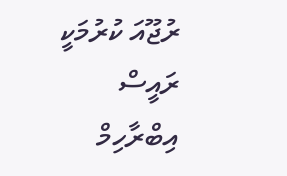ރުޖޫއަ ކުރުމަކީ ރައީސް އިބްރާހިމް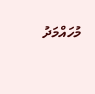މުހައްމަދު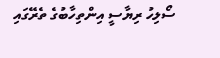ސޯލިހު ރިޔާސީ އިންތިހާބުގެ ތެރޭގައި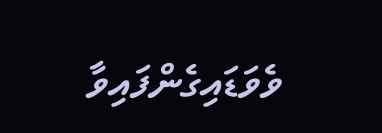ވެވަޑައިގެންފައިވާ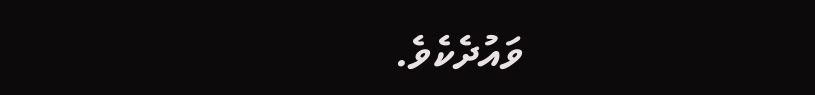ވައުދެކެވެ.